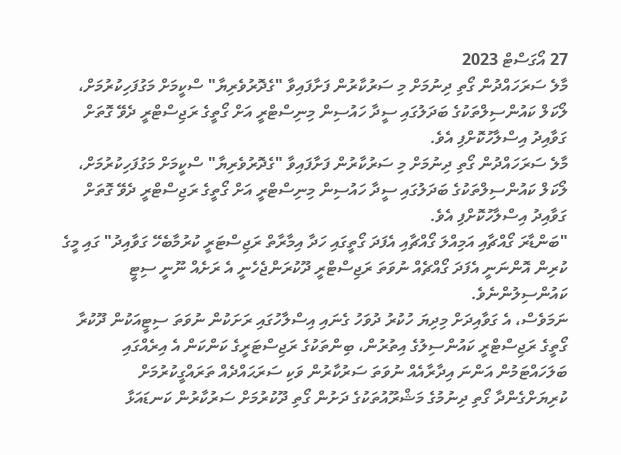27 އޯގަސްޓް 2023
މާލެ ސަރަހައްދުން ގޯތި ދިނުމަށް މި ސަރުކާރުން ފަށާފައިވާ "ގެދޮރުވެރިޔާ" ސްކީމަށް މަގުފަހިކުރުމަށް، ލޯކަލް ކައުންސިލްތަކުގެ ބަދަލުގައި ސީދާ ހައުސިން މިނިސްޓްރީ އަށް ގޯތީގެ ރަޖިސްޓްރީ ދެވޭ ގޮތަށް ގަވާއިދު އިސްލާހުކޮށްފި އެވެ.
މާލެ ސަރަހައްދުން ގޯތި ދިނުމަށް މި ސަރުކާރުން ފަށާފައިވާ "ގެދޮރުވެރިޔާ" ސްކީމަށް މަގުފަހިކުރުމަށް، ލޯކަލް ކައުންސިލްތަކުގެ ބަދަލުގައި ސީދާ ހައުސިން މިނިސްޓްރީ އަށް ގޯތީގެ ރަޖިސްޓްރީ ދެވޭ ގޮތަށް ގަވާއިދު އިސްލާހުކޮށްފި އެވެ.
"ބަންޑާރަ ގޯއްޗާއި އަމިއްލަ ގޯއްޗާއި އެފަދަ ގޯތީގައި ހަދާ އިމާރާތް ރަޖިސްޓަރީ ކުރުމާބެހޭ ގަވާއިދު" ގައި މީގެ ކުރިން އޮންނަނީ އެފަދަ ގޯއްޗެއް ނުވަތަ ރަޖިސްޓްރީ ދޫކުރަންޖެހެނީ އެ ރަށެއް ނޫނީ ސިޓީ ކައުންސިލުންނެވެ.
ނަމަވެސް، އެ ގަވާއިދަށް މިދިޔަ ހުކުރު ދުވަހު ގެނައި އިސްލާހުގައި ރަށަކުން ނުވަތަ ސިޓީއަކުން ދޫކުރާ ގޯތީގެ ރަޖިސްޓްރީ ކައުންސިލުގެ އިތުރުން، ބިންތަކުގެ ރަޖިސްޓަރީގެ ކަންކަން އެ އިރެއްގައި ބަލަހައްޓަމުން އަންނަ އިދާރާއެއް ނުވަތަ ސަރުކާރުން ވަކި ސަރަޙައްދެއް ތަރައްގީކުރުމަށް ކުރިޔަށްގެންދާ ގޯތި ދިނުމުގެ މަޝްރޫއުތަކުގެ ދަށުން ގޯތި ދޫކުރުމަށް ސަރުކާރުން ކަނޑައަޅާ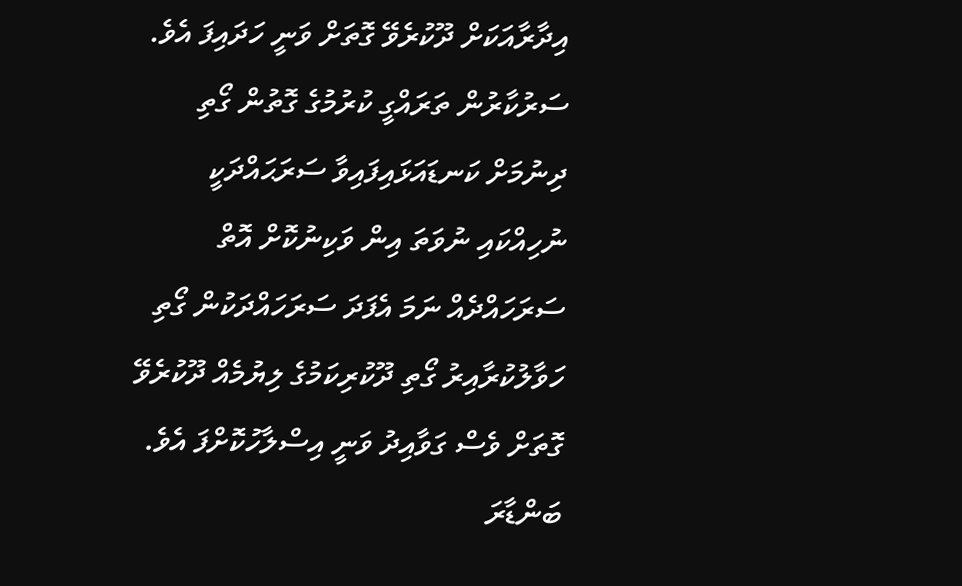އިދާރާއަކަށް ދޫކުރެވޭ ގޮތަށް ވަނީ ހަދައިފަ އެވެ.
ސަރުކާރުން ތަރައްގީ ކުރުމުގެ ގޮތުން ގޯތި ދިނުމަށް ކަނޑައަޅައިފައިވާ ސަރަޙައްދަކީ ނުހިއްކައި ނުވަތަ އިން ވަކިނުކޮށް އޮތް ސަރަހައްދެއް ނަމަ އެފަދަ ސަރަހައްދަކުން ގޯތި ހަވާލުކުރާއިރު ގޯތި ދޫކުރިކަމުގެ ލިޔުމެއް ދޫކުރެވޭ ގޮތަށް ވެސް ގަވާއިދު ވަނީ އިސްލާހުކޮށްފަ އެވެ.
ބަންޑާރަ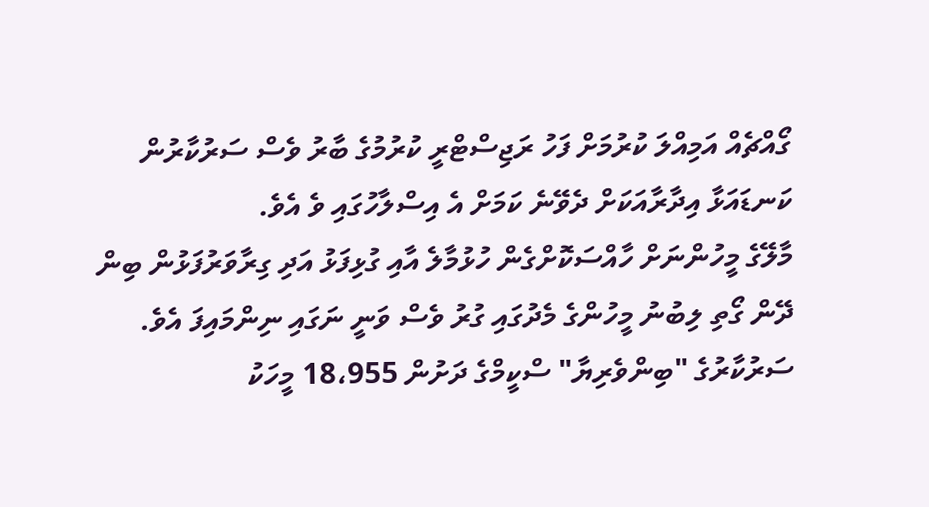ގޯއްޗެއް އަމިއްލަ ކުރުމަށް ފަހު ރަޖިސްޓްރީ ކުރުމުގެ ބާރު ވެސް ސަރުކާރުން ކަނޑައަޅާ އިދާރާއަކަށް ދެވޭނެ ކަމަށް އެ އިސްލާހުގައި ވެ އެވެ.
މާލޭގެ މީހުންނަށް ހާއްސަކޮށްގެން ހުޅުމާލެ އާއި ގުޅިފަޅު އަދި ގިރާވަރުފަޅުން ބިން ދޭން ގޯތި ލިބުނު މީހުންގެ މެދުގައި ގުރު ވެސް ވަނީ ނަގައި ނިންމައިފަ އެވެ. ސަރުކާރުގެ "ބިންވެރިޔާ" ސްކީމްގެ ދަށުން 18،955 މީހަކު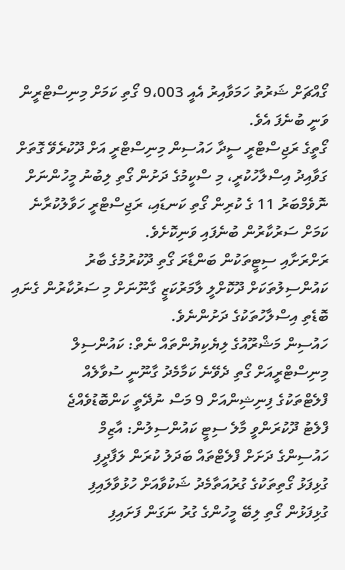ގޯއްޗަށް ޝަރުތު ހަމަވާއިރު އެއީ 9،003 ގޯތި ކަމަށް މިނިސްޓްރީން ވަނީ ބުނެފަ އެވެ.
ގޯތީގެ ރަޖިސްޓްރީ ސީދާ ހައުސިން މިނިސްޓްރީ އަށް ދޫކުރެވޭ ގޮތަށް ގަވާއިދު އިސްލާހުކުރީ، މި ސްކީމުގެ ދަށުން ގޯތި ލިބުނު މީހުންނަށް ނޮވެމްބަރު 11 ގެ ކުރިން ގޯތި ކަނޑައި، ރަޖިސްޓްރީ ހަވާލުކުރާނެ ކަމަށް ސަރުކާރުން ބުނެފައި ވަނިކޮށެވެ.
ރަށްރަށާއި ސިޓީތަކުން ބަންޑާރަ ގޯތި ދޫކުރުމުގެ ބާރު ކައުންސިލުތަކަށް ދޫކޮށްލީ ލާމަރުކަޒީ ގާނޫނަށް މި ސަރުކާރުން ގެނައި ބޮޑެތި އިސްލާހުތަކުގެ ދަށުންނެވެ.
ހައުސިން މަޝްރޫއުގެ ލިޔެކިޔުންތައް ނެތް: ކައުންސިލް
މިނިސްޓްރީއަށް ގޯތި ދެވޭނެ ކަމާމެދު ގާނޫނީ ސުވާލެއް
ފްލެޓްތަކުގެ ފިނިޝިންއަށް 9 މަސް ނުދޭތީ ކަންބޮޑުވެއްޖެ
ފްލެޓު ދޫކުރަންވީ މާލެ ސިޓީ ކައުންސިލުން: އާޒިމް
ހައުސިންގެ ދަށަށް ފްލެޓްތައް ބަދަލު ކުރަން ލަފާދީފި
ގުޅިފަޅު ގޯތިތަކުގެ ގުރުއަތާމެދު ޝަކުވާއަށް ހުޅުވާލައިފި
ގުޅިފަޅުން ގޯތި ލިބޭ މީހުންގެ ގުރު ނަގަން ފަށައިފި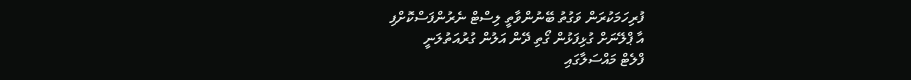ފުރިހަމަކުރަން ވަގުތު ބޭނުންވާތީ ލިސްޓް ނެރުންފަސްކޮށްފި
އާ ޕްލޭނަށް ގުޅިފަޅުން ގޯތި ދޭން އަލުން ގުރުއަތުލަނީ
ފްލެޓް މައްސަލާގައި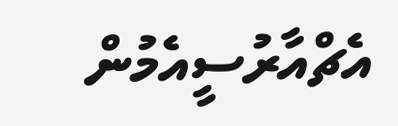އެޗްއާރުސީއެމުން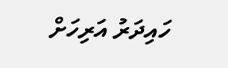ހައިދަރު އަރިހަށް